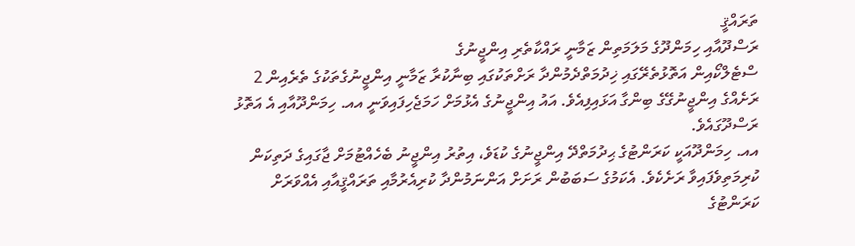ތަރައްޤީ
ރަސްދޫއާއި ހިމަންދޫގެ މަލަމަތިން ޒަމާނީ ރައްކާތެރި އިންޖީނުގެ
ސްޓެލްކޯއިން އަތޮޅުތެރޭގައި ޚިދުމަތްދެމުންދާ ރަށްތަކުގައި ބިނާކުރާ ޒަމާނީ އިންޖީނުގެތަކުގެ ތެރެއިން 2 ރަށެއްގެ އިންޖީނުގޭގެ ބިންގާ އަޅައިފިއެވެ. އައު އިންޖީނުގެ އެޅުމަށް ހަމަޖެހިފައިވަނީ އއ. ހިމަންދޫއާއި އެ އަތޮޅު ރަސްދޫގައެވެ.
އއ. ހިމަންދޫއަކީ ކަރަންޓުގެ ޙިދުމަތްދޭ އިންޖީނުގެ ކުޑަވެ، އިތުރު އިންޖީނު ބެހެއްޓުމަށް ޖާގައިގެ ދަތިކަން ކުރިމަތިވެފައިވާ ރަށެކެވެ. އެކަމުގެ ސަބަބުން ރަށަށް އަންނަމުންދާ ކުރިއެރުމާއި ތަރައްޤީއާއި އެއްވަރަށް ކަރަންޓުގެ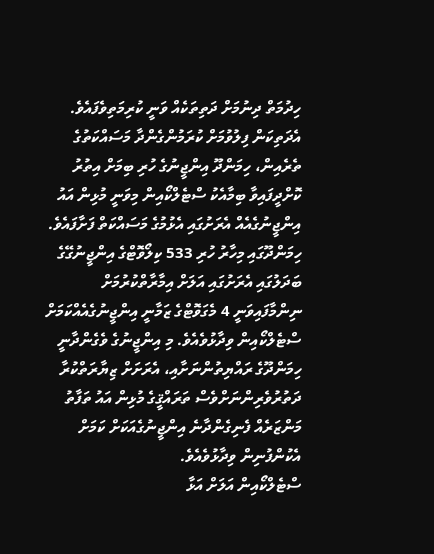ހިދުމަތް ދިނުމަށް ދަތިތަކެއް ވަނީ ކުރިމަތިވެފައެވެ. އެދަތިކަން ފިލުވުމަށް ކުރަމުންގެންދާ މަސައްކަތުގެ ތެރެއިން، ހިމަންދޫ އިންޖީނުގެ ހުރި ބިމަށް އިތުރު ކޮށްދީފައިވާ ބިމާއެކު ސްޓެލްކޯއިން މިވަނީ މުޅިން އައު އިންޖީނުގެއެއް އެރަށުގައި އެޅުމުގެ މަސައްކަތް ފަށާފައެވެ.
ހިމަންދޫގައި މިހާރު ހުރި 533 ކިލޯވޮޓްގެ އިންޖީނުގޭގެ ބަދަލުގައި އެރަށުގައި އަލަށް އިމާރާތްކުރުމަށް ނިންމާފައިވަނީ 4 މެގަވޮޓްގެ ޒަމާނީ އިންޖީނުގެއެއްކަމަށް ސްޓެލްކޯއިން ވިދާޅުވެއެވެ. މި އިންޖީނުގެ ވެގެންދާނީ ހިމަންދޫގެ ރައްޔިތުންނަށާއި، އެރަށަށް ޒިޔާރަތްކުރާ ދަތުރުވެރިންނަށްވެސް ތަރައްޤީގެ މުޅިން އައު ތަފާތު މަންޒަރެއް ފެނިގެންދާނެ އިންޖީނުގެއަކަށް ކަމަށް އެކުންފުނިން ވިދާޅުވެއެވެ.
ސްޓެލްކޯއިން އަލަށް އަޅާ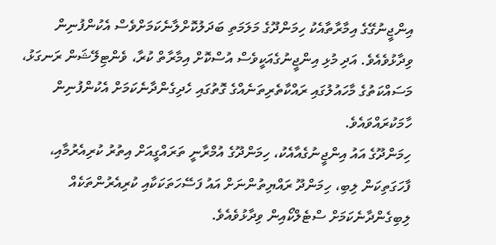އިންޖީނުގޭގެ އިމާރާތާއެކު ހިމަންދޫގެ މަލަމަތި ބަދަލުކޮށްލާނެކަމަށްވެސް އެކުންފުނިން ވިދާޅުވެއެވެ. އަދި މުޅި އިންޖީނުގެއަކީވެސް އުސްކޮށް އިމާރާތް ކުރާ، ވެންޓިލޭޝަން ރަނގަޅު، މަސައްކަތުގެ މާހައުލުގައި ރައްކާތެރިތަނެއްގެ ގޮތުގައި ހެދިގެންދާނެކަމަށް އެކުންފުނިން ހާމަކުރައްވައެވެ.
ހިމަންދޫގެ އައު އިންޖީނުގެއާއެކު، ހިމަންދޫގެ އުމްރާނީ ތަރައްގީއަށް އިތުރު ކުރިއެރުމާއި، ފާހަގަތިކަން ލިބި، ހިމަންދޫ ރައްޔިތުންނަށް އައު ފަސޭހަތަކަކާއި ކުރިއެރުންތަކެއް ލިބިގެންދާނެކަމަށް ސްޓެލްކޯއިން ވިދާޅުވެއެވެ.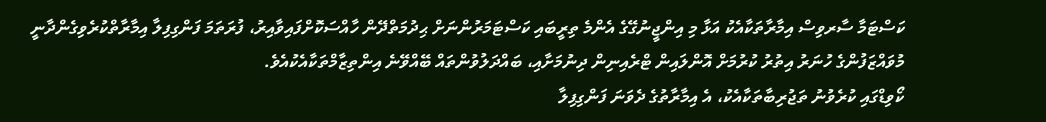ކަސްޓަމާ ސާރވިސް އިމާރާތަކާއެކު އަޅާ މި އިންޖީނުގޭގެ އެންމެ ތިރީބައި ކަސްޓަމަރުންނަށް ޙިދުމަތްދޭން ހާއްސަކޮށްފައިވާއިރު، ފުރަތަމަ ފަންގިފިލާ އިމާރާތްކުރެވިގެންދާނީ މުވައްޒަފުންގެ ހުނަރު އިތުރު ކުރުމަށް އޮންލައިން ޓްރެއިނިން ދިނުމަށާއި، ބައްދަލުވުންތައް ބޭއްވޭނެ އިންތިޒާމްތަކާއެކުއެވެ.
ކޯވިޑްގައި ކުރެވުނު ތަޖުރިބާތަކާއެކު، އެ އިމާރާތުގެ ދެވަނަ ފަންގިފިލާ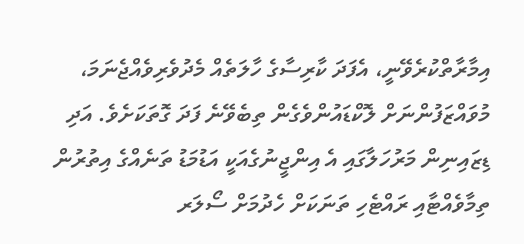އިމާރާތްކުރެވޭނީ، އެފަދަ ކާރިސާގެ ހާލަތެއް މެދުވެރިވެއްޖެނަމަ، މުވައްޒަފުންނަށް ލޮކްޑައުންވެގެން ތިބެވޭނެ ފަދަ ގޮތަކަށެވެ. އަދި ޑިޒައިނިން މަރުހަލާގައި އެ އިންޖީނުގެއަކީ އަޑުމަޑު ތަނެއްގެ އިތުރުން ތިމާވެއްޓާއި ރައްޓެހި ތަނަކަށް ހެދުމަށް ސޯލަރ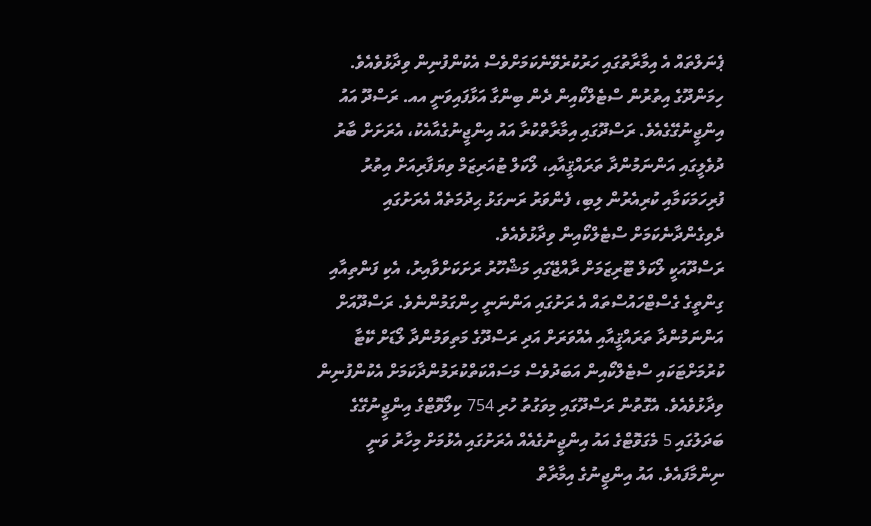ޕެނަލްތައް އެ އިމާރާތުގައި ހަރުކުރެވޭނެކަމަށްވެސް އެކުންފުނިން ވިދާޅުވެއެވެ.
ހިމަންދޫގެ އިތުރުން ސްޓެލްކޯއިން ދެން ބިންގާ އަޅާފައިވަނީ އއ. ރަސްދޫ އައު އިންޖީނުގޭގެއެވެ. ރަސްދޫގައި އިމާރާތްކުރާ އައު އިންޖީނުގެއާއެކު، އެރަށަށް ބާރު ދުވެލީގައި އަންނަމުންދާ ތަރައްޤީއާއި، ލޯކަލް ޓުއަރިޒަމް ވިޔަފާރިއަށް އިތުރު ފުރިހަމަކަމާއި ކުރިއެރުން ލިބި، ފެންވަރު ރަނގަޅު ޙިދުމަތެއް އެރަށުގައި ދެވިގެންދާނެކަމަށް ސްޓެލްކޯއިން ވިދާޅުވެއެވެ.
ރަސްދޫއަކީ ލޯކަލް ޓޫރިޒަމަށް ރާއްޖޭގައި މަޝްހޫރު ރަށަކަށްވާއިރު، އެކި ފަންތިއާއި ގިންތީގެ ގެސްޓްހައުސްތައް އެ ރަށުގައި އަންނަނީ ހިންގަމުންނެވެ. ރަސްދޫއަށް އަންނަމުންދާ ތަރައްޤީއާއި އެއްވަރަށް އަދި ރަސްދޫގެ މަތިވަމުންދާ ލޯޑަށް ކޭޓާ ކުރުމަށްޓަކައި ސްޓެލްކޯއިން އަބަދުވެސް މަސައްކަތްކުރަމުންދާކަމަށް އެކުންފުނިން ވިދާޅުވެއެވެ. އެގޮތުން ރަސްދޫގައި މިވަގުތު ހުރި 754 ކިލޯވޮޓްގެ އިންޖީނުގޭގެ ބަދަލުގައި 5 މެގަވޮޓްގެ އައު އިންޖީނުގެއެއް އެރަށުގައި އެޅުމަށް މިހާރު ވަނީ ނިންމާފައެވެ. އައު އިންޖީނުގެ އިމާރާތް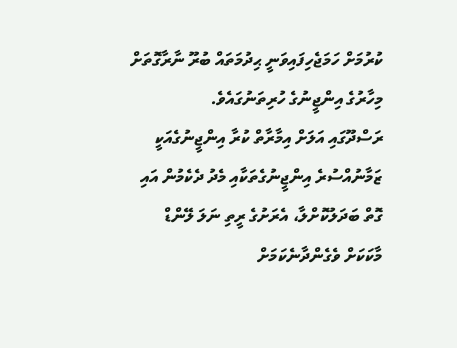ކުރުމަށް ހަމަޖެހިފައިވަނީ ޙިދުމަތައް ބުރޫ ނާރާގޮތަށް މިހާރުގެ އިންޖީނުގެ ހުރިތަނުގައެވެ.
ރަސްދޫގައި އަލަށް އިމާރާތް ކުރާ އިންޖީނުގެއަކީ ޒަމާނުއްސުރެ އިންޖީނުގެތަކާއި މެދު ދެކެމުން އައި ގޮތް ބަދަލުކޮށްލާ، އެރަށުގެ ރީތި ނަލަ ލޭންޑް މާކަކަށް ވެގެންދާނެކަމަށް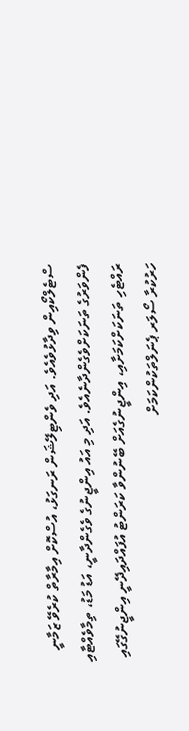ސްޓެލްކޯއިން ވިދާޅުވެއެވެ. އަދި ވެންޓިލޭޝަން ރަނގަޅު، އުސްކޮށް އިމާރާތް ކުރެވޭ ޒަމާނީ ފެންވަރުގެ ތަނަކަށްވެގެންދާނެއެވެ. އަދި މި އައު އިންޖީނުގެ ވެގެންދާނީ، އަޑު މަޑު، ތިމާވެއްޓާއި ރައްޓެހި ތަނަކަށްކަމަށާއި، އިންޖީނުގެއަށް ބޭނުންވާ ކަރަންޓު އުފައްދައިދޭނީ އިންޖީނުގޭގައި ހަރުކުރާ ސޯލަރ ޕެނަލްތަކުންކަމަށް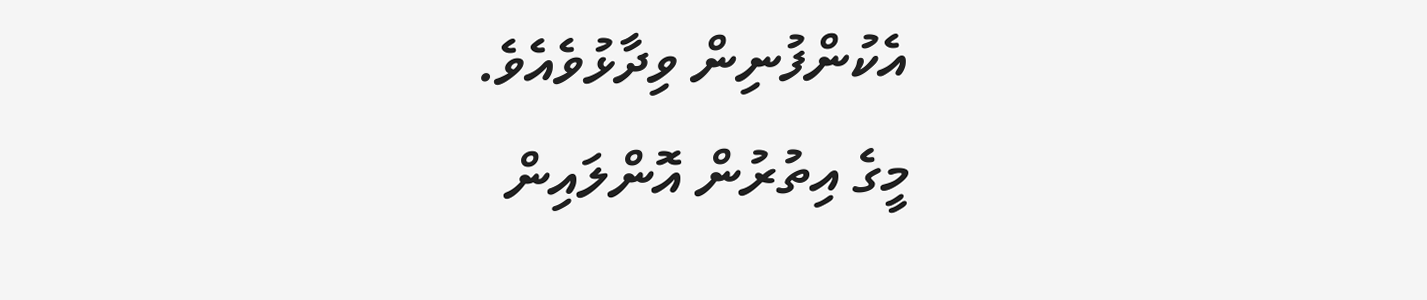އެކުންފުނިން ވިދާޅުވެއެވެ.
މީގެ އިތުރުން އޮންލައިން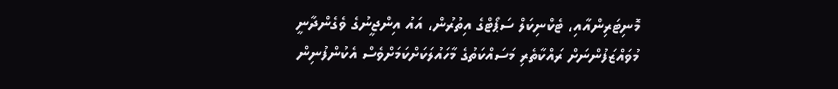މޮނިޓަރިންއާއި، ޓެކްނިކަލް ސަޕޯޓްގެ އިތުރުން، އައު އިންޖީނުގެ ވެގެންދާނީ މުވައްޒަފުންނަށް ރައްކާތެރި މަސައްކަތުގެ މާހައުލަކަށްކަމަށްވެސް އެކުންފުނިން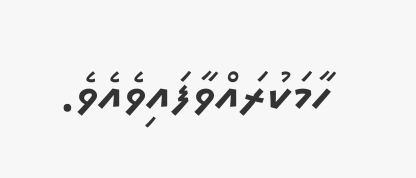ހާމަކުރައްވާފައިވެއެވެ.